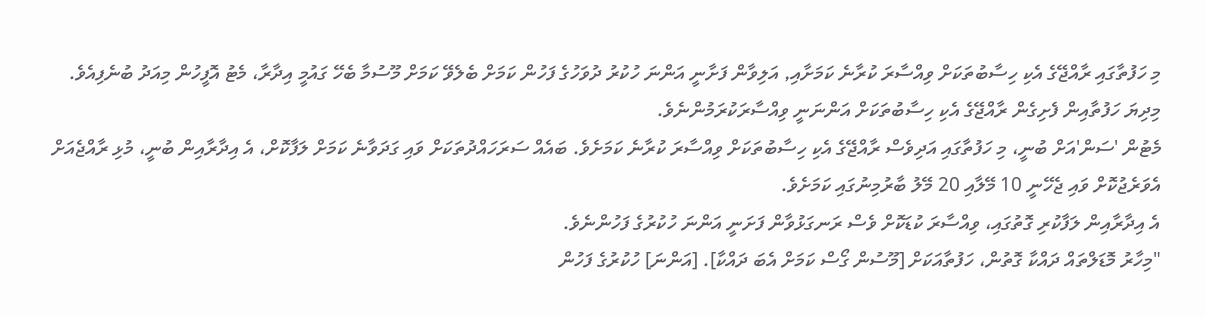މި ހަފުތާގައި ރާއްޖޭގެ އެކި ހިސާބުތަކަށް ވިއްސާރަ ކުރާނެ ކަމަށާއި, އަލިވާން ފަށާނީ އަންނަ ހުކުރު ދުވަހުގެ ފަހުން ކަމަށް ބެލެވޭ ކަމަށް މޫސުމާ ބެހޭ ގައުމީ އިދާރާ، މެޓު އޮފީހުން މިއަދު ބުނެފިއެވެ.
މިދިޔަ ހަފުތާއިން ފެށިގެން ރާއްޖޭގެ އެކި ހިސާބުތަކަށް އަންނަނީ ވިއްސާރަކުރަމުންނެވެ.
މެޓުން 'ސަން'އަށް ބުނީ، މި ހަފުތާގައި އަދިވެސް ރާއްޖޭގެ އެކި ހިސާބުތަކަށް ވިއްސާރަ ކުރާނެ ކަމަށެވެ. ބައެއް ސަރަހައްދުތަކަށް ވައި ގަދަވާނެ ކަމަށް ލަފާކޮށް، އެ އިދާރާއިން ބުނީ، މުޅި ރާއްޖެއަށް އެވަރެޖުކޮށް ވައި ޖެހޭނީ 10 މޭލާއި 20 މޭލު ބާރުމިނުގައި ކަމަށެވެ.
އެ އިދާރާއިން ލަފާކުރި ގޮތުގައި، ވިއްސާރަ ކުޑަކޮށް ވެސް ރަނގަޅުވާން ފަށަނީ އަންނަ ހުކުރުގެ ފަހުންނެވެ.
"މިހާރު މޮޑަލްތައް ދައްކާ ގޮތުން، ހަފުތާއަކަށް [މޫސުން ގޯސް ކަމަށް އެބަ ދައްކާ]. [އަންނަ] ހުކުރުގެ ފަހުން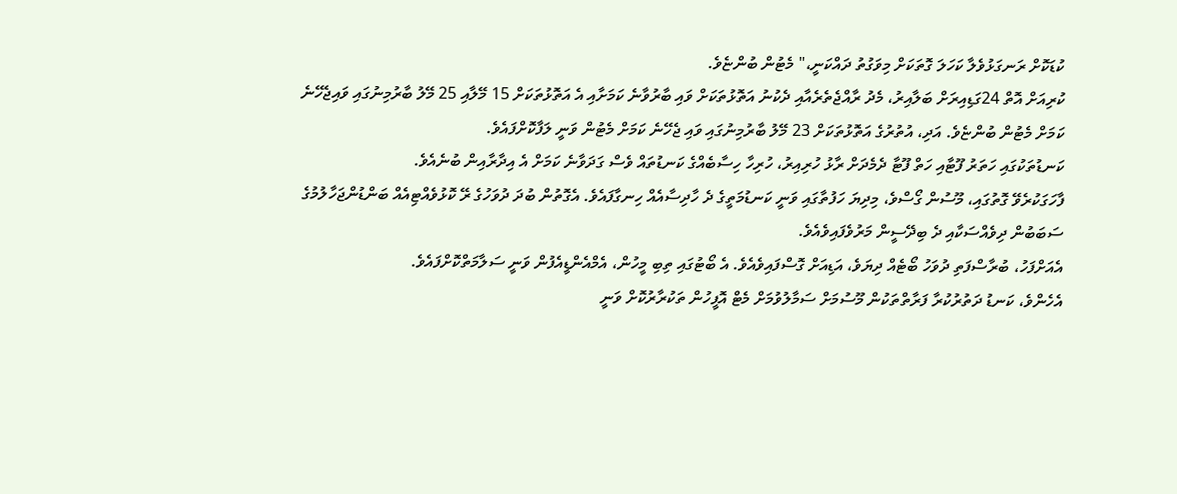ކުޑަކޮށް ރަނގަޅުވެލާ ކަހަލަ ގޮތަކަށް މިވަގުތު ދައްކަނީ،" މެޓުން ބުންޏެވެ.
ކުރިއަށް އޮތް 24ގަޑިއިރަށް ބަލާއިރު، މެދު ރާއްޖެތެރެއާއި ދެކުނު އަތޮޅުތަކަށް ވައި ބާރުވާނެ ކަމަށާއި އެ އަތޮޅުތަކަށް 15 މޭލާއި 25 މޭލު ބާރުމިނުގައި ވައިޖެހޭނެ ކަމަށް މެޓުން ބުންޏެވެ. އަދި، އުތުރުގެ އަތޮޅުތަކަށް 23 މޭލު ބާރުމިނުގައި ވައި ޖެހޭނެ ކަމަށް މެޓުން ވަނީ ލަފާކޮށްފައެވެ.
ކަނޑުތަކުގައި ހަތަރު ފޫޓާއި ހަތް ފޫޓާ ދެމެދަށް ރާޅު ހުރިއިރު، ހުރިހާ ހިސާބެއްގެ ކަނޑުތައް ވެސް ގަދަވާނެ ކަމަށް އެ އިދާރާއިން ބުނެއެވެ.
ފާހަގަކުރެވޭ ގޮތުގައި، މޫސުން ގޯސްވެ، މިދިޔަ ހަފުތާގައި ވަނީ ކަނޑުމަތީގެ ދެ ހާދިސާއެއް ހިނގާފައެވެ. އެގޮތުން ބުދަ ދުވަހުގެ ރޭ ކޮޅުވެއްޓިއެއް ބަންޑުންޖަހާލުމުގެ ސަބަބުން ދިވެއްސަކާއި ދެ ބިދޭސީން މަރުވެފައިވެއެވެ.
އެއަށްފަހު، ބުރާސްފަތި ދުވަހު ބޯޓެއް ދިޔަވެ، އަޑިއަށް ގޮސްފައިވެއެވެ. އެ ބޯޓުގައި ތިބި މީހުން، އެމްއެންޑީއެފުން ވަނީ ސަލާމަތްކޮށްފައެވެ.
އެހެންވެ، ކަނޑު ދަތުރުކުރާ ފަރާތްތަކުން މޫސުމަށް ސަމާލުވުމަށް މެޓް އޮފީހުން ތަކުރާރުކޮށް ވަނީ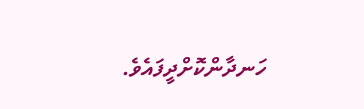ހަނދާންކޮށްދީފައެވެ.